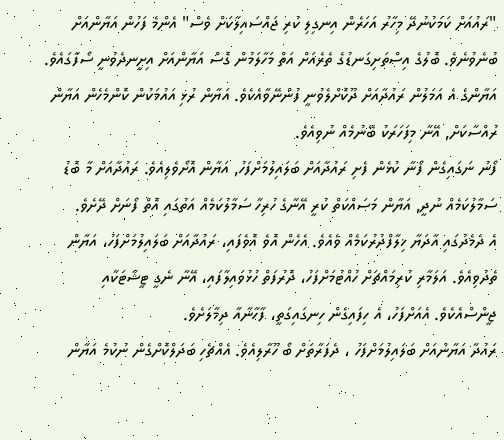"ރައުއަށް ކަމަކުނުދޭ މިހާރު އަހަރެން އިނގިލި ކުރި ޖައްސައިލާކަށް ވެސް" އެންމެ ފަހުން އަޔާންއަށް ބުނެވުނެވެ. ބޮލުގެ އިސްތަށިގަނޑުގެ ތެރެއަށް އަތް މަހާލަމުން ގޮސް އަޔާންއަށް އިށީނދެވުނީ ސޯފާގައެވެ.
އަޔާންގެ އެ އަމަލުން ރައުދާއަށް ދޫކޮށްލެވުނީ ފުންނޭވާއެކެވެ. އަޔާން ރުޅި އައުމަކުން ކޮންމެހެން އަޔާން ރުއްސާކަށް, އޭނާ މިފަހަރަކު ބޭނުމެއް ނުވިއެވެ.
ފޯނު ނަގައިގެން ފޯނާ ކުޅެން ފެށި ރައުދާއަށް ބަލައިލުމަށްފަހު, އަޔާން އޮށޯވެލިއެވެ. ރައުދާއަށް މާ ބޮޑު ސަމާލުކަމެއް ނުދީ, އަޔާން މަސައްކަތް ކުރީ އޭނާގެ ހުރިހާ ސަމާލުކަމެއް އަތުގައި އޮތް ފޯނަށް ދޭށެވެ.
އެ ދެމެދުގައި އާދަޔާ ޚިލާފްދުރުކަމެއް ވެއެވެ. އެހެން އޮވެ އޮވެފައި، ރައުދާއަށް ބަލައިލުމަށްފަހު، އަޔާން ތެދުވިއެވެ. އަލަމާރި ކުރިމައްޗަށް ހުއްޓުމަށްފަހު، ދޮރުފަތް ހުޅުވައިލާފައި، އޭނާ ނެގީ ޓީޝާޓަކާއި ޖީންސްއެކެވެ. އެއަށްފަހު، އެ ހިފައިގެން ހިނގައިގަތީ، ފާހާނާއާ ދިމާލަށެވެ.
ރައުދާ އަޔާންއަށް ބަލައިލުމަށްފަހު ، ދެފަރާތަށް ބޯ ހޫރާލިއެވެ. އެއްޗެހި ބަދަލްކޮށްގެން ނުކުމެ އަޔާން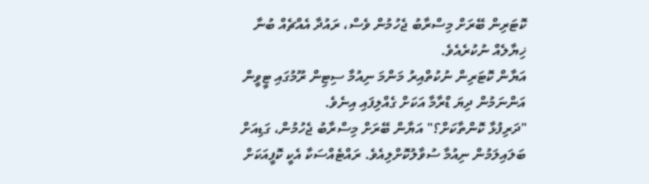ކޮޓަރިން ބޭރަށް މިސްރާބު ޖެހުމުން ވެސް، ރައުދާ އެއްޗެއް ބުނާ ޚިޔާލެއް ނުކުރެއެވެ.
އަޔާން ކޮޓަރިން ނުކުތްއިރު މަންމަ ނިއުމާ ސިޓިން ރޫމުގައި ޓީވީން އަންނަމުން ދިޔަ ޑްރާމާ އަކަށް ގެއްލިފައި އިނެވެ.
"ދަރިފުޅާ ކޮންތާކަށް؟" އަޔާން ބޭރަށް މިސްރާބު ޖެހުމުން، ގަޑިއަށް ބަލައިލަމުން ނިއުމާ ސުވާލުކޮށްލިއެވެ. ރައްޓެއްސަކާ އެކީ ކޮފީއަކަށް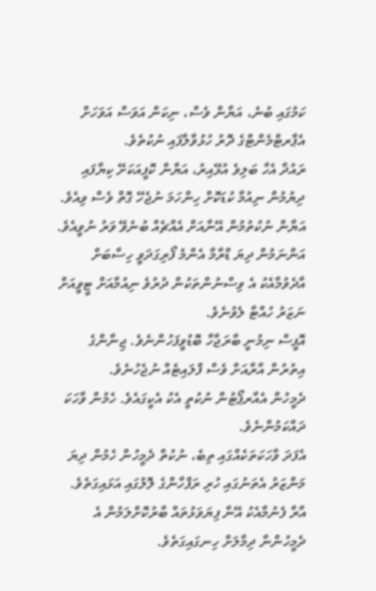ކަމުގައި ބުނެ، އަޔާން ވެސް، ނިކަން އަވަސް އަވަހަށް އެޕާރޓްމެންޓްގެ ދޮރު ހުޅުވާލާފައި ނުކުތެވެ.
ރައުދާ އެހާ ބަލިވެ އުޅޭއިރު، އަޔާން ކޮފީއަކަށޭ ކިޔާފައި ދިޔުމުން ނިއުމާ ކުޑަކޮށް ހިންހަމަ ނުޖެހޭ ގޮތް ވެސް ވިއެވެ. އަޔާން ނުކުތުމުން އޭނާއަށް އެއްޗެއް ބުނެވޭ ވަރު ނުވީއެވެ. އަންނަމުން ދިޔަ ޑްރާމާ އެންމެ ފޯރިގަދަވީ ހިސާބަށް އާދެވުމާއެކު އެ ވިސްނުންތަކުން ދުރުވެ ނިއުމާއަށް ޓީވީއަށް ނަޒަރު ހުއްޓާ ލެވުނެވެ.
އޮފީސް ނިމުނީ ބާރަޖާހާ ބޮޑުވީފަހުންނެވެ. ޖިނާންގެ އިތުރުން އާރާއަށް ވެސް ފްލައިޓެއް ނުޖެހުނެވެ.
ދެމީހުން އެއާރޕޯޓުން ނުކުތީ އެކު އެކީގައެވެ. ހެމުން ވާހަކަ ދައްކަމުންނެވެ.
އެފަދަ ވާހަކަތަކެއްގައި ތިބެ، ނުކުތް ދެމީހުން ހެމުން ދިޔަ މަންޒަރު އެތަނުގައި ހުރި ރަފްހާންގެ ލޮލުގައި އަޅައިގަތެވެ. އާރާ ފެނުމާއެކު އޭނާ ފިޔަވަޅުތައް ބާރުކޮށްލަމުން އެ ދެމީހުންނާ ދިމާލަށް ހިނގައިގަތެވެ.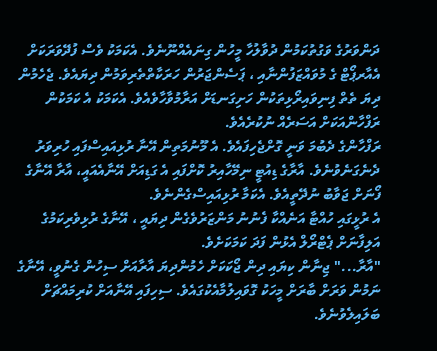ދަންވަރުގެ ވަގުތުކަމުން ދުވާލުހާ މީހުން ގިނައެއްނޫނެވެ. އެކަމަކު ވެސް ފުދޭވަރަކަށް އެއާރޕޯޓް ގެ މުވައްޒަފުންނާއި ، ޕަސެންޖަރުން ހަރަކާތްތެރިވަމުން ދިޔައެވެ. ޖެހެމުން ދިޔަ ތެތް ފިނިވައިރޯޅިތަކުން ހަށިގަނޑަށް އަރާމުވާހާވެއެވެ. އެކަމަކު އެ ކަމަކުން ރަފްހާންއަކަށް އަސަރެއް ނުކުރެއެވެ.
ރަފްހާންގެ ދެބުމަ ވަނީ ގޮށްޖެހިފައެވެ. އެ މޫނުމަތިން އޭނާ ރުޅިއައިސްފައި ހުރިވަރު ދެނެގަނެވުނެވެ. އާރާގެ ޑިއުޓީ ނިމޭހާއިރު ކޮށްފައި އެ ގަޑިއަށް އޭނާއެއައީ، އާރާ އޭނާގެ ފޯނަށް ޖަވާބު ނުދޭތީއެވެ. އެކަމާ ރުޅިއައިސްގެންނެވެ.
އެ ރުޅީގައި ހުއްޓާ އަނެއްކާ ފެނުނު މަންޒަރުވެގެން ދިޔައީ ، އޭނާގެ ރުޅިވެރިކަމުގެ އަލިފާނަށް ޕެޓްރޯލް އެޅުން ފަދަ ކަމަކަށެވެ.
"އާރާ..." ޖިނާން ކިޔައި ދިން ޖޯކަކަށް ހެމުންދިޔަ އާރާއަށް ސިހުން ގެނުވީ، އޭނާގެ ނަމުން ވަރަށް ބާރަށް މީހަކު ގޮވައިލުމާއެކުގައެވެ. ސިހިފައި އޭނާއަށް ކުރިމައްޗަށް ބަލައިލެވުނެވެ.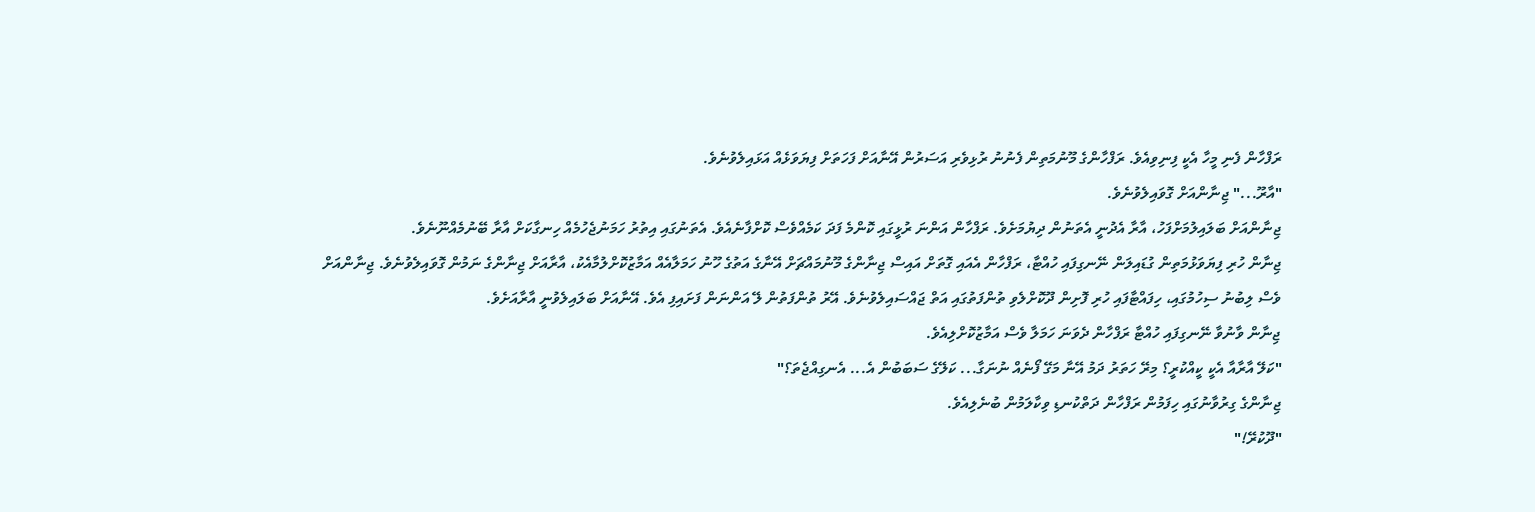ރަފްހާން ފެނި މީހާ އެކީ ފިނިވިއެވެ. ރަފްހާންގެ މޫނުމަތިން ފެނުނު ރުޅިވެރި އަސަރުން އޭނާއަށް ފަހަތަށް ފިޔަވަޅެއް އަޅައިލެވުނެވެ.
"އާރޫ..." ޖިނާންއަށް ގޮވައިލެވުނެވެ.
ޖިނާންއަށް ބަލައިލުމަށްފަހު، އާރާ އެދުނީ އެތަނުން ދިޔުމަށެވެ. ރަފްހާން އަންނަ ރުޅީގައި ކޮންމެ ފަދަ ކަމެއްވެސް ކޮށްފާނެއެވެ. އެތަނުގައި އިތުރު ހަމަނުޖެހުމެއް ހިނގާކަށް އާރާ ބޭނުމެއްނޫނެވެ.
ޖިނާން ހުރި ފިޔަވަޅުމަތިން ގުޑައިލަން ނޭނގިފައި ހުއްޓާ، ރަފްހާން އެއައި ގޮތަށް އައިސް ޖިނާންގެ މޫނުމައްޗަށް އޭނާގެ އަތުގެ ހޫނު ހަމަލާއެއް އަމާޒުކޮށްލުމާއެކު، އާރާއަށް ޖިނާންގެ ނަމުން ގޮވައިލެވުނެވެ. ޖިނާންއަށް ވެސް ލިބުނު ސިހުމުގައި، ހިފައްޓާފައި ހުރި ފޮށިން ދޫކޮށްލެވި ތުންފަތުގައި އަތް ޖައްސައިލެވުނެވެ. އޭރު ތުންފަތުން ލޭ އަންނަން ފަށައިފި އެވެ. އޭނާއަށް ބަލައިލެވުނީ އާރާއަށެވެ.
ޖިނާން ވާނުވާ ނޭނގިފައި ހުއްޓާ ރަފްހާން ދެވަނަ ހަމަލާ ވެސް އަމާޒުކޮށްލިއެވެ.
"ކަލޭ އާރާއާ އެކީ ކީއްކުރީ؟ މިރޭ ހަތަރު ދަމު އޭނާ މަގޭ ފޯނެއް ނުނަގާ... ކަލޭގެ ސަބަބުން އެ... އެނގިއްޖެތަ؟"
ޖިނާންގެ ގިރުވާނުގައި ހިފަމުން ރަފްހާން ދަތްކުނޑި ވިކާލަމުން ބުނެލިއެވެ.
"ދޫކުރޭ!"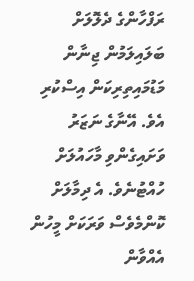ރަފްހާންގެ ދެލޮލަށް ބަލައިލަމުން ޖިނާން މަޑުމައިތިރިކަން އިސްކުރި އެވެ. އޭނާގެ ނަޒަރު ވަށައިގެންވި މާހައުލަށް ހުއްޓުނެވެ. އެ ދިމާލަށް ކޮންމެވެސް ވަރަކަށް މީހުން އެއްވާން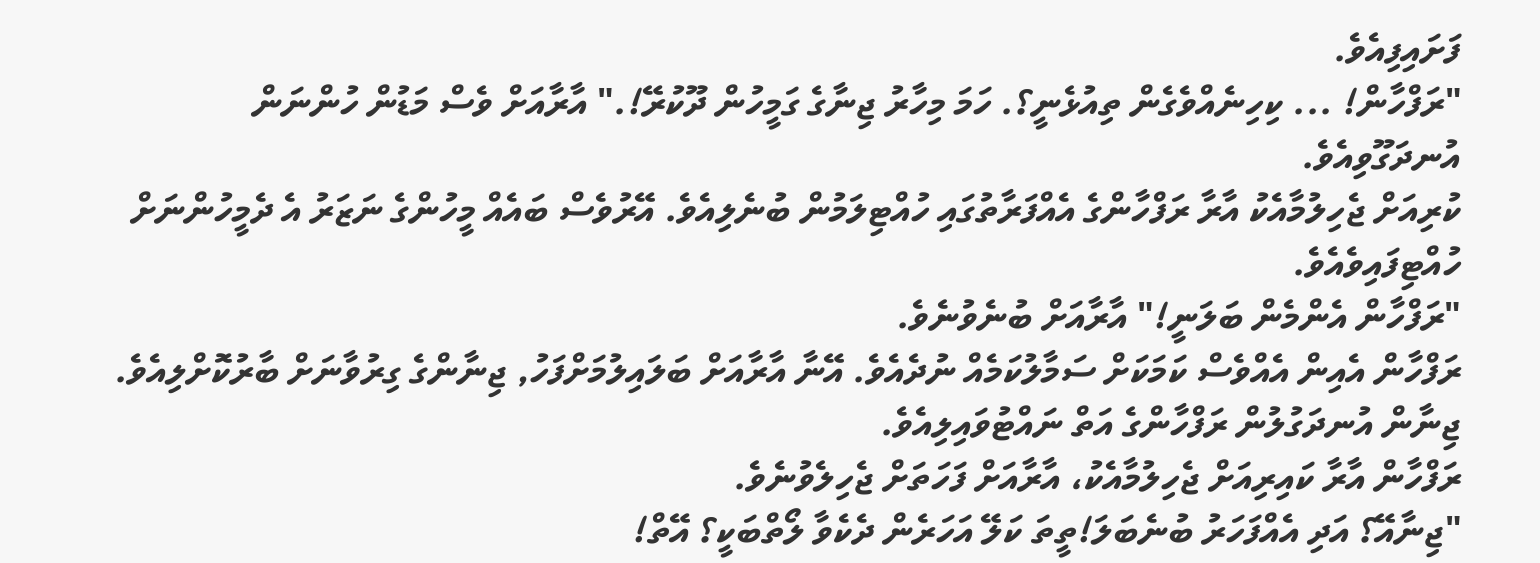ފަށައިފިއެވެ.
"ރަފްހާން! ... ކިހިނެއްވެގެން ތިއުޅެނީ؟. ހަމަ މިހާރު ޖިނާގެ ގަމީހުން ދޫކުރޭ!." އާރާއަށް ވެސް މަޑުން ހުންނަން އުނދަގޫވިއެވެ.
ކުރިއަށް ޖެހިލުމާއެކު އާރާ ރަފްހާންގެ އެއްފަރާތުގައި ހުއްޓިލަމުން ބުނެލިއެވެ. އޭރުވެސް ބައެއް މީހުންގެ ނަޒަރު އެ ދެމީހުންނަށް ހުއްޓިފައިވެއެވެ.
"ރަފްހާން އެންމެން ބަލަނީ!" އާރާއަށް ބުނެވުނެވެ.
ރަފްހާން އެއިން އެއްވެސް ކަމަކަށް ސަމާލުކަމެއް ނުދެއެވެ. އޭނާ އާރާއަށް ބަލައިލުމަށްފަހު, ޖިނާންގެ ގިރުވާނަށް ބާރުކޮށްލިއެވެ. ޖިނާން އުނދަގުލުން ރަފްހާންގެ އަތް ނައްޓުވައިލިއެވެ.
ރަފްހާން އާރާ ކައިރިއަށް ޖެހިލުމާއެކު، އާރާއަށް ފަހަތަށް ޖެހިލެވުނެވެ.
"ޖިނާއޭ؟ އަދި އެއްފަހަރު ބުނެބަލަ!ތީތަ ކަލޭ އަހަރެން ދެކެވާ ލޯތްބަކީ؟ އޭތް!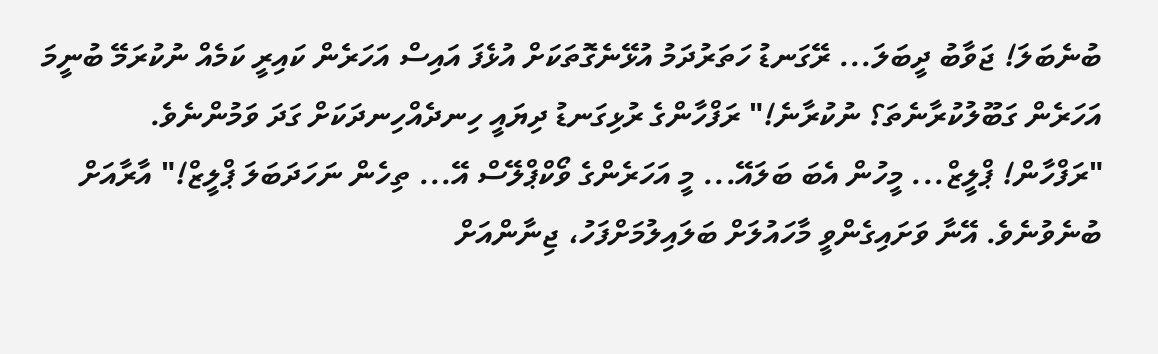ބުނެބަލަ! ޖަވާބު ދީބަލަ... ރޭގަނޑު ހަތަރުދަމު އުޅޭނެގޮތަކަށް އުޅެފަ އައިސް އަހަރެން ކައިރީ ކަމެއް ނުކުރަމޭ ބުނީމަ އަހަރެން ގަބޫލުކުރާނެތަ؟ ނުކުރާނެ!" ރަފްހާންގެ ރުޅިގަނޑު ދިޔައީ ހިނދެއްހިނދަކަށް ގަދަ ވަމުންނެވެ.
"ރަފްހާން! ޕްލީޒް... މީހުން އެބަ ބަލައޭ... މީ އަހަރެންގެ ވޯކްޕްލޭސް އޭ... ތިހެން ނަހަދަބަލަ ޕްލީޒް!" އާރާއަށް ބުނެވުނެވެ. އޭނާ ވަށައިގެންވީ މާހައުލަށް ބަލައިލުމަށްފަހު، ޖިނާންއަށް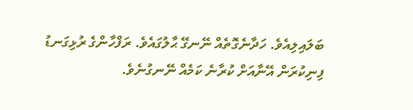ބަލައިލިއެވެ. ހަދާނެގޮތެއް ނޭނގޭ ޙާލުގައެވެ. ރަފްހާންގެ ރުޅިގަނޑު ފިނިކުރަން އޭނާއަށް ކުރާނެ ކަމެއް ނޭނގުނެވެ.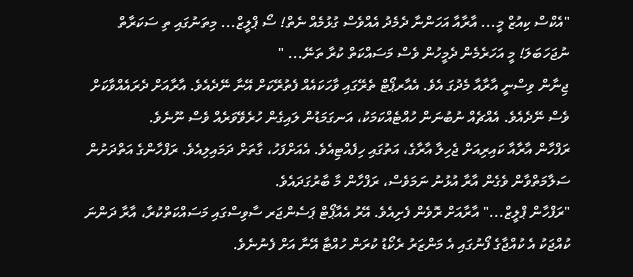"އެކްސް ކިއުޒް މީ... އާރާއާ އަހަންނާ ދެމެދު އެއްވެސް ގުޅުމެއް ނެތް! ސޯ ޕްލީޒް... މިތަނުގައި ތި ސަކަރާތް ނުޖަހަބަލަ! މީ އަހަރެމެން ދެމީހުން ވެސް މަސައްކަތް ކުރާ ތަނޭ... "
ޖިނާން ވިސްނީ އާރާއާ މެދުގަ އެވެ. އެއާރޕޯޓް ތެރޭގައި ވާހަކައެއް ފެތުރޭކަށް އޭނާ ނޭދެއެވެ. އާރާއަށް ދެރައެއްވާކަށް ވެސް ނޭދެއެވެ. އެއްޗެއް ނުބުނަން ހުއްޓެއްކަމަކު، އަނގަމަޑުން ލައިގެން ހުރެވޭވަރެއް ވެސް ނޫނެވެ.
ރަފްހާން އާރާއާ ކައިރިއަށް ޖެހިލާ އާރާގެ، އަތުގައި ހިފެއްޓިއެވެ. އެއަށްފަހު، ގާތަށް ދަމައިލިއެވެ. ރަފްހާންގެ އަތްދަށުން ސަލާމަތްވާން ވެގެން އާރާ އުޅުނު ނަމަވެސް، ރަފްހާން މާ ބާރުގަދައެވެ.
"ރަފްހާން ޕްލީޒް..." އާރާއަށް ރޮވެން ފެށިއެވެ. އޭރު އެއާޕޯޓް ޕަސެންޖަރ ސާވިސްގައި މަސައްކަތްކުރާ، އާރާ ދަންނަ ކުއްޖަކު އެ ކުއްޖާގެ ފޯނުގައި އެ މަންޒަރު ރެކޯޑު ކުރަން ހުއްޓާ އޭނާ އަށް ފެނުނެވެ.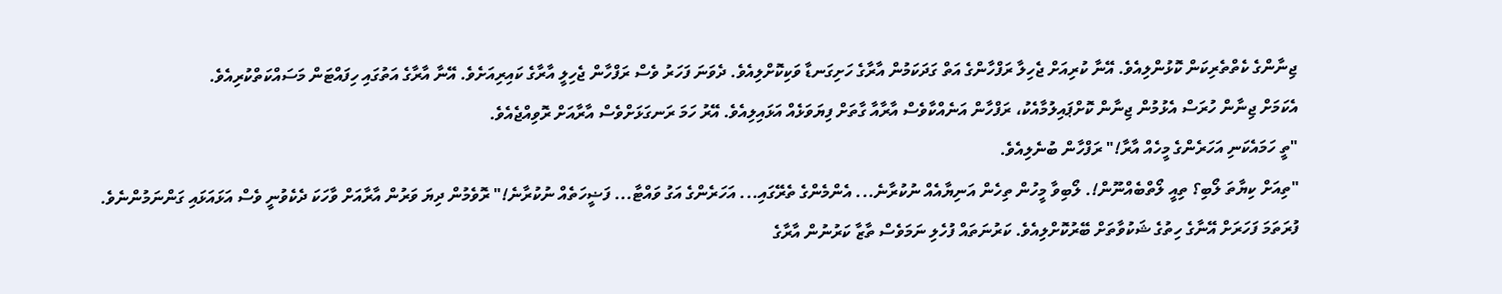ޖިނާންގެ ކެތްތެރިކަން ކޮޅުންލިއެވެ. އޭނާ ކުރިއަށް ޖެހިލާ ރަފްހާންގެ އަތް ގަދަކަމުން އާރާގެ ހަށިގަނޑާ ވަކިކޮށްލިއެވެ. ދެވަނަ ފަހަރު ވެސް ރަފްހާން ޖެހިލީ އާރާގެ ކައިރިއަށެވެ. އޭނާ އާރާގެ އަތުގައި ހިފައްޓަން މަސައްކަތްކުރިއެވެ.
އެކަމަށް ޖިނާން ހުރަސް އެޅުމުން ޖިނާން ކޮށްޕައިލުމާއެކު، ރަފްހާން އަނެއްކާވެސް އާރާއާ ގާތަށް ފިޔަވަޅެއް އަޅައިލިއެވެ. އޭރު ހަމަ ރަނގަޅަށްވެސް އާރާއަށް ރޮވިއްޖެއެވެ.
"ތީ ހަމައެކަނި އަހަރެންގެ މީހެއް އާރާ!" ރަފްހާން ބުނެލިއެވެ.
"ތިއަށް ކިޔާތަ ލޯބި؟ ތިއީ ލޯތްބެއްނޫން!. ލޯބިވާ މީހުން ތިހެން އަނިޔާއެއް ނުކުރާނެ... އެންމެންގެ ތެރޭގައި... އަހަރެންގެ އަގު ވައްޓާ... ފަޟީހަތެއް ނުކުރާނެ!" ރޮވެމުން ދިޔަ ވަރުން އާރާއަށް ވާހަކަ ދެކެވުނީ ވެސް އަޅައަޅައި ގަންނަމުންނެވެ. ފުރަތަމަ ފަހަރަށް އޭނާގެ ހިތުގެ ޝަކުވާތަށް ބޭރުކޮށްލިއެވެ. ކަރުނަތައް ފުހެލި ނަމަވެސް ތާޒާ ކަރުނުން އާރާގެ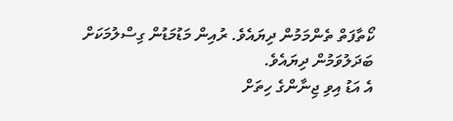ކޯތާފަތް ތެންމަމުން ދިޔައެވެ. ރުއިން މަޑުމަޑުން ގިސްލުމަކަށް ބަދަލުވަމުން ދިޔައެވެ.
އެ އަޑު އިވި ޖިނާންގެ ހިތަށް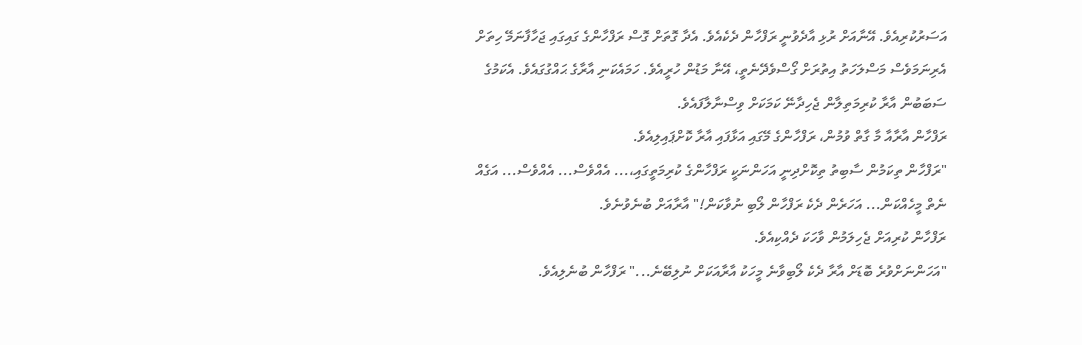އަސަރުކުރިއެވެ. އޭނާއަށް ރުޅި އާދެވުނީ ރަފްހާން ދެކެއެވެ. އެދާ ގޮތަށް ގޮސް ރަފްހާންގެ ގައިގައި ޖަހާފާނަމޭ ހިތަށް އެރިނަމަވެސް މަސްލަހަތު އިތުރަށް ގޯސްވެދޭނެތީ، އޭނާ މަޑުން ހުރީއެވެ. ހަމައެކަނި އާރާގެ ޙައްގުގައެވެ. އެކަމުގެ ސަބަބުން އާރާ ކުރިމަތިލާން ޖެހިދާނޭ ކަމަކަށް ވިސްނާލާފައެވެ.
ރަފްހާން އާރާއާ މާ ގާތް ވުމުން، ރަފްހާންގެ މޭގައި އަޅާފައި އާރާ ކޮށްޕައިލިއެވެ.
"ރަފްހާން ތިކަމުން ސާބިތު ތިކޮށްދިނީ އަހަންނަކީ ރަފްހާންގެ ކުރިމަތީގައި،... އެއްވެސް... އެއްވެސް... އަގެއް ނެތް މީހެއްކަން... އަހަރެން ދެކެ ރަފްހާން ލޯބި ނުވާކަން!" އާރާއަށް ބުނެވުނެވެ.
ރަފްހާން ކުރިއަށް ޖެހިލަމުން ވާހަކަ ދެއްކިއެވެ.
"އަހަންނަށްވުރެ ބޮޑަށް އާރާ ދެކެ ލޯބިވާނެ މީހަކު އާރާއަކަށް ނުލިބޭނެ..." ރަފްހާން ބުނެލިއެވެ.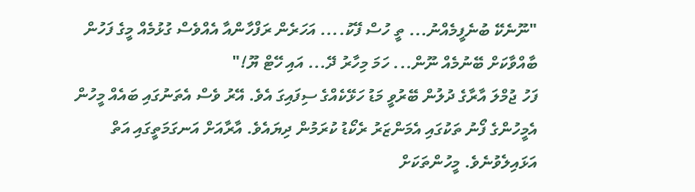"ނޫނެކޭ ބުނެފީމެއްނު... ތީ ހުސް ފޭކު.... އަހަރެން ރަފްހާންއާ އެއްވެސް ގުޅުމެއް މީގެ ފަހުން ބާއްވާކަށް ބޭނުމެއް ނޫން... ހަމަ މިހާރު ދޭ... އައި ހޭޓް ޔޫ!"
ފަހު ޖުމްލަ އާރާގެ ދުލުން ބޭރުވީ މަޑު ހަޅޭކެއްގެ ސިފައިގަ އެވެ. އޭރު ވެސް އެތަނުގައި ބައެއް މީހުން އެމީހުންގެ ފޯނު ތަކުގައި އެމަންޒަރު ރެކޯޑު ކުރަމުން ދިޔައެވެ. އާރާއަށް އަނގަމަތީގައި އަތް އަޅައިލެވުނެވެ. މީހުންތަކަށް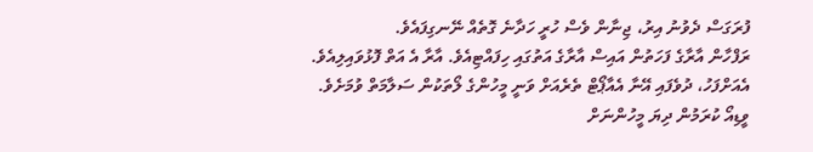ފުރަގަސް ދެވުނު އިރު، ޖިނާން ވެސް ހުރީ ހަދާނެ ގޮތެއް ނޭނގިފައެވެ.
ރަފްހާން އާރާގެ ފަހަތުން އައިސް އާރާގެ އަތުގައި ހިފައްޓިއެވެ. އާރާ އެ އަތް ފޮޅުވައިލިއެވެ. އެއަށްފަހު، ދުވެފައި އޭނާ އެއާޕޯޓް ތެރެއަށް ވަނީ މީހުންގެ ލޯތަކުން ސަލާމަތް ވުމަށެވެ.
ވީޑިއޯ ކުރަމުން ދިޔަ މީހުންނަށް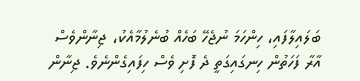ބަލައިލާފައި، ހިންހަމަ ނުޖެހޭ ބަހެއް ބުނެލުމާއެކު، ޖިނާންވެސް އާރާ ފަހަތުން ހިނގައިގަތީ ދެ ފޮށި ވެސް ހިފައިގެންނެވެ. ޖިނާން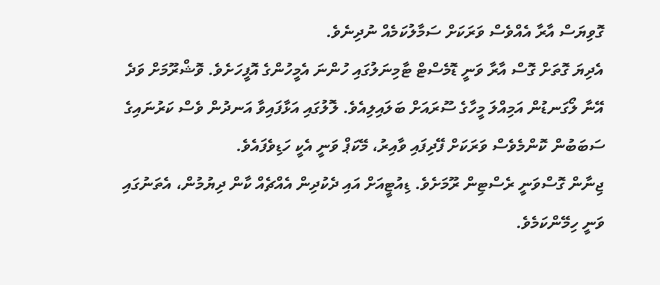ގޮވިޔަސް އާރާ އެއްވެސް ވަރަކަށް ސަމާލުކަމެއް ނުދިނެވެ.
އެދިޔަ ގޮތަށް ގޮސް އާރާ ވަނީ ޑޮމެސްޓް ޓާމިނަލުގައި ހުންނަ އެމީހުންގެ އޮފީހަށެވެ. ވޮޝްރޫމަށް ވަދެ އޭނާ ލޯގަނޑުން އަމިއްލަ މީހާގެ ސޫރައަށް ބަލައިލިއެވެ. ލޮލުގައި އަޅާފައިވާ އަނދުން ވެސް ކަރުނައިގެ ސަބަބުން ކޮންމެވެސް ވަރަކަށް ފޭދިފައި ވާއިރު، މޭކަޕް ވަނީ އެކީ ހަޑިވެފައެވެ.
ޖިނާން ގޮސްވަނީ ރެސްޓިން ރޫމަށެވެ. ޑިއުޓީއަށް އައި ދެކުދިން އެއްޗެއް ކާން ދިޔުމުން، އެތަނުގައި ވަނީ ހިމޭންކަމެވެ.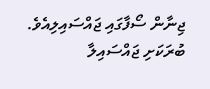ޖިނާން ސޯފާގައި ޖައްސައިލިއެވެ. ބުރަކަށި ޖައްސައިލާ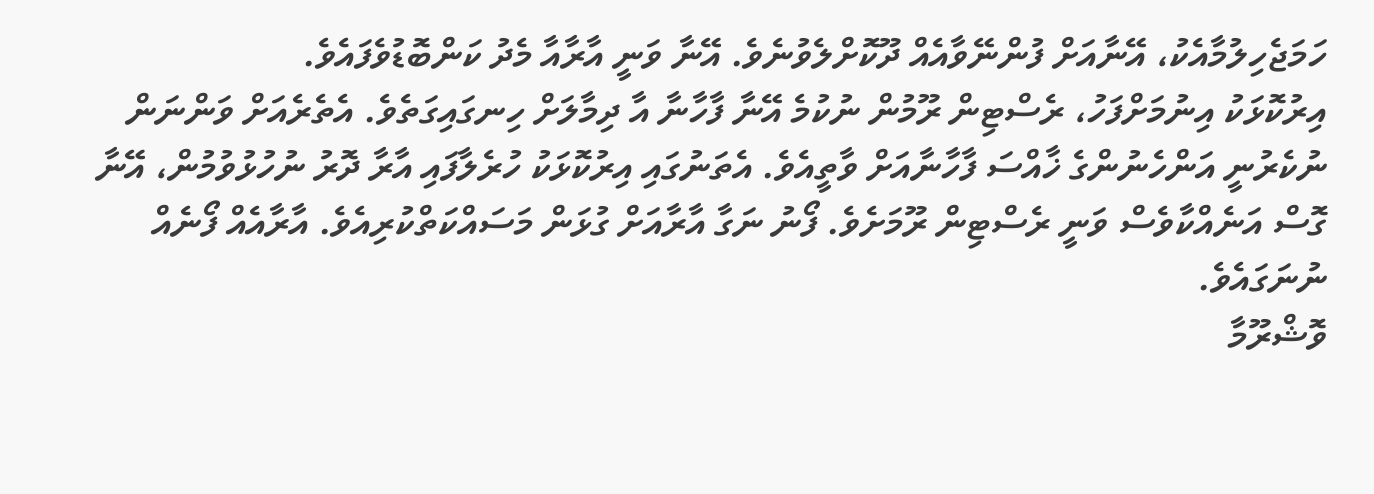ހަމަޖެހިލުމާއެކު، އޭނާއަށް ފުންނޭވާއެއް ދޫކޮށްލެވުނެވެ. އޭނާ ވަނީ އާރާއާ މެދު ކަންބޮޑުވެފައެވެ.
އިރުކޮޅަކު އިނުމަށްފަހު، ރެސްޓިން ރޫމުން ނުކުމެ އޭނާ ފާހާނާ އާ ދިމާލަށް ހިނގައިގަތެވެ. އެތެރެއަށް ވަންނަން ނުކެރުނީ އަންހެނުންގެ ޚާއްސަ ފާހާނާއަށް ވާތީއެވެ. އެތަނުގައި އިރުކޮޅަކު ހުރެލާފައި އާރާ ދޮރު ނުހުޅުވުމުން، އޭނާ ގޮސް އަނެއްކާވެސް ވަނީ ރެސްޓިން ރޫމަށެވެ. ފޯނު ނަގާ އާރާއަށް ގުޅަން މަސައްކަތްކުރިއެވެ. އާރާއެއް ފޯނެއް ނުނަގައެވެ.
ވޮޝްރޫމާ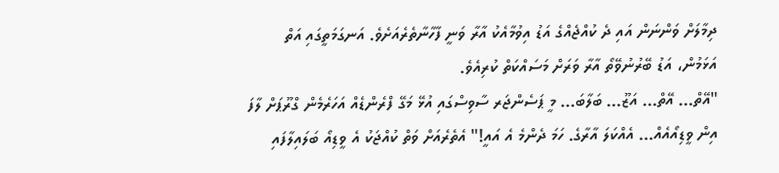ދިމާލަށް ވަންނަން އައި ދެ ކުއްޖެއްގެ އަޑު އިވުމާއެކު އާރާ ވަނީ ފާހާނާތެރެއަށެވެ. އަނގަމަތީގައި އަތް އަޅަމުން، އަޑު ބޭރުނުވޭތޯ އާރާ ވަރަށް މަސައްކަތް ކުރިއެވެ.
"އޭތް... އޭތް... އަޒޫ... ބަލާބަ... މީ ޕަސެންޖަރ ސާވިސްގައި އުޅޭ މަގޭ ފްރެންޑެއް އަހަރެމެން ގްރޫޕަށް ލާފަ އިން ވީޑިއޯއެއް... އެއްކަލަ އާރާގެ. ހަމަ ދެންމެ އެ އައީ!" އެތެރެއަށް ވަތް ކުއްޖަކު އެ ވީޑިއޯ ބަލައިލާފައި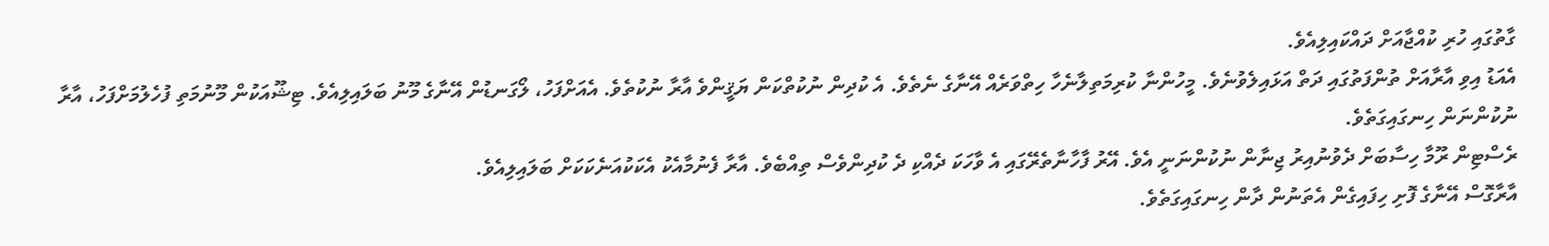ގާތުގައި ހުރި ކުއްޖާއަށް ދައްކައިލިއެވެ.
އެއަޑު އިވި އާރާއަށް ތުންފަތުގައި ދަތް އަޅައިލެވުނެވެ. މީހުންނާ ކުރިމަތިލާނެހާ ހިތްވަރެއް އޭނާގެ ނެތެވެ. އެ ކުދިން ނުކުތްކަން ޔަޤީންވެ އާރާ ނުކުތެވެ. އެއަށްފަހު، ލޯގަނޑުން އޭނާގެ މޫނު ބަލައިލިއެވެ. ޓިޝޫއަކުން މޫނުމަތި ފުހެލުމަށްފަހު، އާރާ ނުކުންނަން ހިނގައިގަތެވެ.
ރެސްޓިން ރޫމާ ހިސާބަށް ދެވުނުއިރު ޖިނާން ނުކުންނަނީ އެވެ. އޭރު ފާހާނާތެރޭގައި އެ ވާހަކަ ދެއްކި ދެ ކުދިންވެސް ތިއްބެވެ. އާރާ ފެނުމާއެކު އެކަކުއަނެކަކަށް ބަލައިލިއެވެ.
އާރާގޮސް އޭނާގެ ފޮށި ހިފައިގެން އެތަނުން ދާން ހިނގައިގަތެވެ.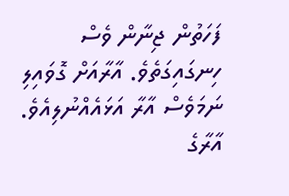ފަހަތުން ޖިނާން ވެސް ހިނގައިގަތެވެ. އާރާއަށް ގޮވައިލި ނަމަވެސް އާރާ އަޅައެއްނުލިއެވެ.
އާރާގެ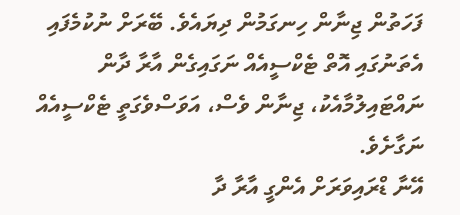ފަހަތުން ޖިނާން ހިނގަމުން ދިޔައެވެ. ބޭރަށް ނުކުމެފައި އެތަނުގައި އޮތް ޓެކްސީއެއް ނަގައިގެން އާރާ ދާން ނައްޓައިލުމާއެކު، ޖިނާން ވެސް، އަވަސްވެގަތީ ޓެކްސީއެއް ނަގާށެވެ.
އޭނާ ޑްރައިވަރަށް އެންގީ އާރާ ދާ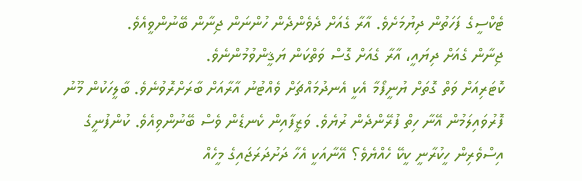ޓެކްސީގެ ފަހަތުން ދިޔުމަށެވެ. އާރާ ގެއަށް ދެވެންދެން ހުންނަން ޖިނާން ބޭނުންވީއެވެ.
ޖިނާން ގެއަށް ދިޔައީ، އާރާ ގެއަށް ގޮސް ވަތްކަން ޔަޤީންވުމުންނެވެ.
ކޮޓަރިއަށް ވަތް ގޮތަށް ޔުނީފޯމާ އެކީ އެނދުމައްޗަށް ވެއްޓުނު އާރާއަށް ބާރަށްރޮވުނެވެ. ބާލީހަކުން މޫނު ފޮރުވައިލަމުން އޭނާ ހިތް ފުރޭންދެން ރުޔެވެ. ވަޒީފާއިން ކެނޑެން ވެސް ބޭނުންވިއެވެ. ކުންފުނީގެ އިސްވެރިން ހީކުރާނީ ކީކޭ ހެއްޔެވެ؟ އޭނާއަކީ އެހާ ދަށުދަރަޖައިގެ މީހެއް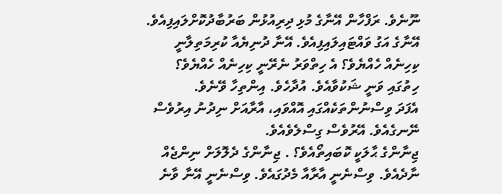ނޫނެވެ. ރަފްހާން އޭނާގެ މުޅި ދިރިއުޅުން ބަރުބާދުކޮށްލައިފިއެވެ. އޭނާގެ އަގު ވައްޓައިލައިފިއެވެ. އޭނާ ދުނިޔެއާ ކުރިމަތިލާނީ ކިހިނެއް ހެއްޔެވެ؟ އެ ހިތްވަރު ނެރޭނީ ކިހިނެއް ހެއްޔެވެ؟ ހިތުގައި ވަނީ ޝަކުވާއެވެ. އުދާހެވެ. އިންތިހާ ވޭނެވެ.
އެފަދަ ވިސްނުންތަކެއްގައި އޮއްވައި، އާރާއަށް ނިދުނު އިރުވެސް ނޭނގެއެވެ. އޭރުވެސް ގިސްލެވެއެވެ.
ޖިނާންގެ ޙާލަކީ ކޮބައިތޯއެވެ؟ . ޖިނާންގެ ދެލޮލަށް ނިންޖެއް ނާދެއެވެ. ވިސްނެނީ އާރާއާ މެދުގައެވެ. ވިސްނެނީ އޭނާ ވާނެ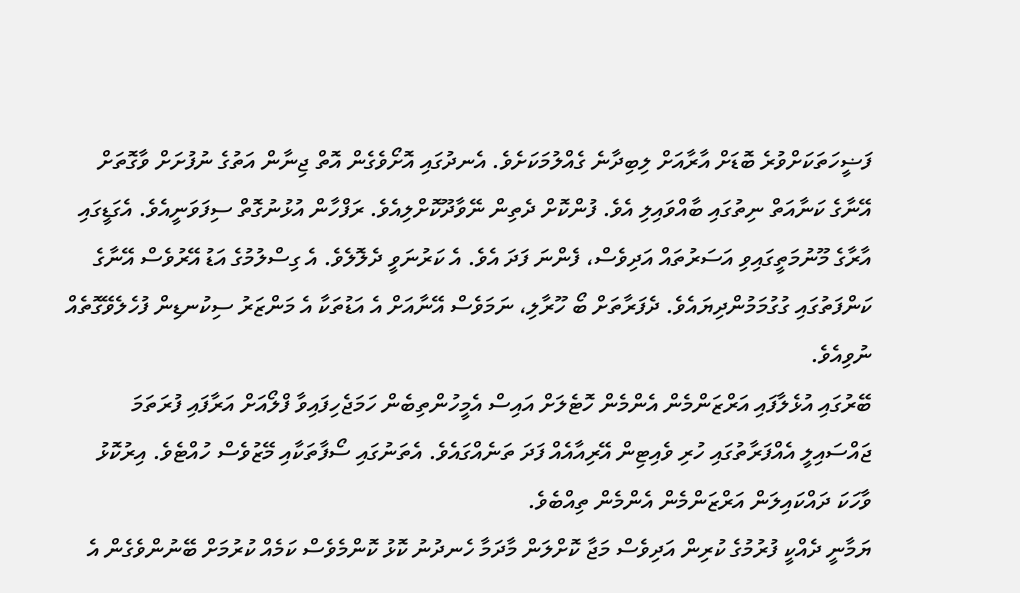ފަޟީހަތަކަށްވުރެ ބޮޑަށް އާރާއަށް ލިބިދާނެ ގެއްލުމަކަށެވެ. އެނދުގައި އޮށޯވެގެން އޮތް ޖިނާން އަތުގެ ނުފުށަށް ވާގޮތަށް އޭނާގެ ކަނާއަތް ނިތުގައި ބާއްވައިލި އެވެ. ފުންކޮށް ދެތިން ނޭވާދޫކޮށްލިއެވެ. ރަފްހާން އުޅުނުގޮތް ސިފަވަނީއެވެ. އެގަޑީގައި އާރާގެ މޫނުމަތީގައިވި އަސަރުތައް އަދިވެސް، ފެންނަ ފަދަ އެވެ. އެ ކަރުނަވީ ދެލޮލެވެ. އެ ގިސްލުމުގެ އަޑު އޭރުވެސް އޭނާގެ ކަންފަތުގައި ގުގުމަމުންދިޔައެވެ. ދެފަރާތަށް ބޯ ހޫރާލި، ނަމަވެސް އޭނާއަށް އެ އަޑުތަކާ އެ މަންޒަރު ސިކުނޑިން ފުހެލެވޭގޮތެއް ނުވިއެވެ.
ބޭރުގައި އުޅެލާފައި އަރްޒަންމެން އެންމެން ހޮޓެލަށް އައިސް އެމީހުންތިބެން ހަމަޖެހިފައިވާ ފްލޯއަށް އަރާފައި ފުރަތަމަ ޖައްސައިލީ އެއްފަރާތުގައި ހުރި ވެއިޓިން އޭރިއާއެއް ފަދަ ތަނެއްގައެވެ. އެތަނުގައި ސޯފާތަކާއި މޭޒުވެސް ހުއްޓެވެ. އިރުކޮޅު ވާހަކަ ދައްކައިލަން އަރްޒަންމެން އެންމެން ތިއްބެވެ.
ޔަމާނީ ދެއްކީ ފުރުމުގެ ކުރިން އަދިވެސް މަޖާ ކޮށްލަން މާދަމާ ހެނދުނު ކޮޅު ކޮންމެވެސް ކަމެއް ކުރުމަށް ބޭނުންވެގެން އެ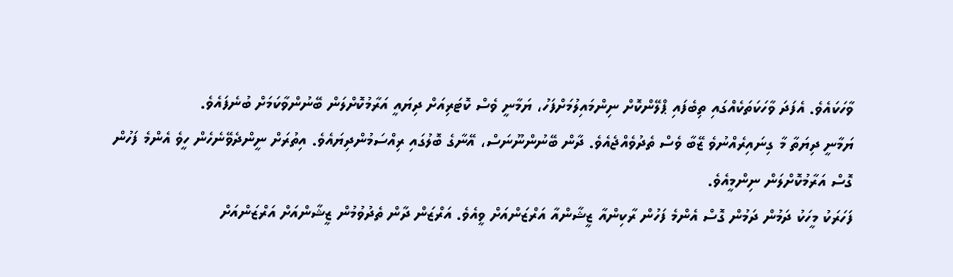ވާހަކައެވެ. އެފަދަ ވާހަކަތަކެއްގައި ތިބެފައި ޕްލޭންކޮށް ނިންމައިލުމަށްފަހު، ޔަމާނީ ވެސް ކޮޓަރިއަށް ދިޔައީ އަރާމުކޮށްލަން ބޭނުންވާކަމަށް ބުނެފައެވެ.
ޔަމާނީ ދިޔަތާ މާ ގިނައިރެއްނުވެ ޒޭބާ ވެސް ތެދުވެއްޖެއެވެ. ދާން ބޭނުންނޫނަސް، އޭނާގެ ބޮލުގައި ރިއްސަމުންދިޔައެވެ. އިތުރަށް ނީންދެވޭނެހެން ހީވެ އެންމެ ފަހުން ގޮސް އަރާމުކޮށްލަން ނިންމީއެވެ.
ފަހަރަކު މީހަކު ދަމުން ދަމުން ގޮސް އެންމެ ފަހުން ރާކިންއާ ޒީޝާންއާ އަރްޒަންއަށް ވީއެވެ. އަރްޒަން ދާން ތެދުވުމުން ޒީޝާންއަށް އަރްޒަންއަށް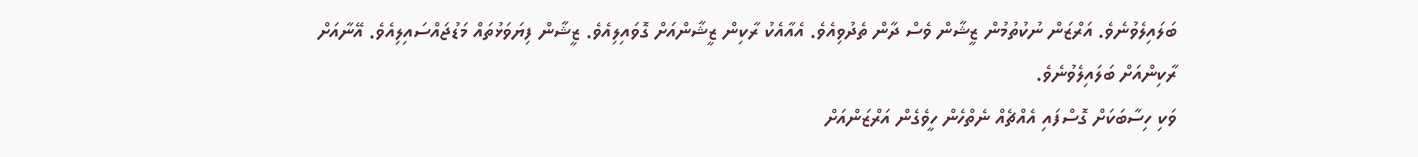ބަލައިލެވުނެވެ. އަރްޒަން ނުކުތުމުން ޒީޝާން ވެސް ދާން ތެދުވިއެވެ. އެއާއެކު ރާކިން ޒީޝާންއަށް ގޮވައިލިއެވެ. ޒީޝާން ފިޔަވަޅުތައް މަޑުޖައްސައިލިއެވެ. އޭނާއަށް ރާކިންއަށް ބަލައިލެވުނެވެ.
ވަކި ހިސާބަކަށް ގޮސްފައި އެއްޗެއް ނެތްހެން ހީވެގެން އަރްޒަންއަށް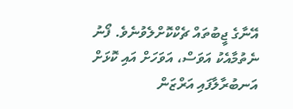އޭނާގެ ޖީބުތައް ޗެކްކޮށްލެވުނެވެ. ފޯނު ނެތުމާއެކު އަވަސް، އަވަހަށް އައި ކޮޅަށް އަނބުރާލާފައި އަރްޒަން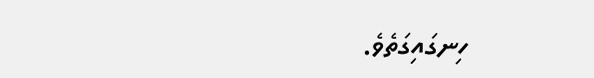ހިނގައިގަތެވެ.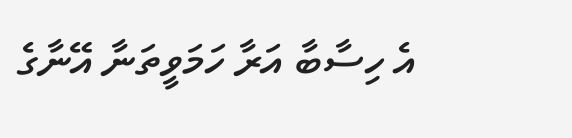އެ ހިސާބާ އަރާ ހަމަވީތަނާ އޭނާގެ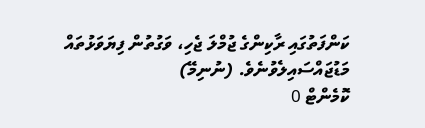ކަންފަތުގައި ރާކިންގެ ޖުމްލަ ޖެހި، ވަގުތުން ފިޔަވަޅުތައް މަޑުޖައްސައިލެވުނެވެ. (ނުނިމޭ)
ކޮމެންޓް 0